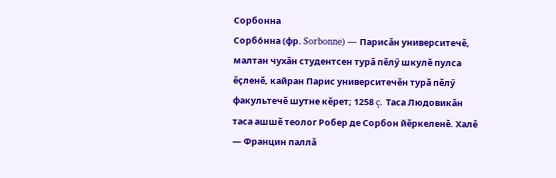Сорбонна
Сорбо́нна (фр. Sorbonne) — Парисăн университечĕ, малтан чухăн студентсен турă пĕлӳ шкулĕ пулса ĕçленĕ, кайран Парис университечĕн турă пĕлӳ факультечĕ шутне кĕрет; 1258 ç. Таса Людовикăн таса ашшĕ теолог Робер де Сорбон йĕркеленĕ. Халĕ — Францин паллă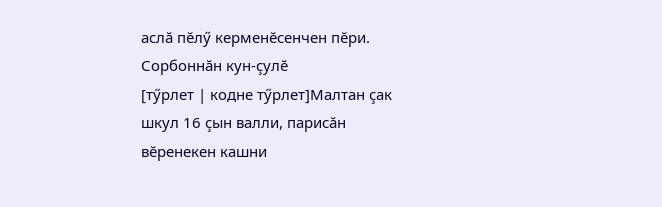аслă пĕлӳ керменĕсенчен пĕри.
Сорбоннăн кун-çулĕ
[тӳрлет | кодне тӳрлет]Малтан çак шкул 16 çын валли, парисăн вĕренекен кашни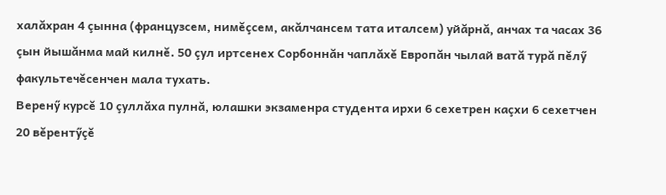халăхран 4 çынна (французсем, нимĕçсем, акăлчансем тата италсем) уйăрнă, анчах та часах 36 çын йышăнма май килнĕ. 50 çул иртсенех Сорбоннăн чаплăхĕ Европăн чылай ватă турă пĕлӳ факультечĕсенчен мала тухать.
Веренӳ курсĕ 10 çуллăха пулнă, юлашки экзаменра студента ирхи 6 сехетрен каçхи 6 сехетчен 20 вĕрентӳçĕ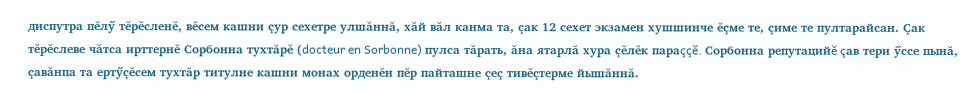диспутра пĕлӳ тĕрĕсленĕ, вĕсем кашни çур сехетре улшăннă, хăй вăл канма та, çак 12 сехет экзамен хушшинче ĕçме те, çиме те пултарайсан. Çак тĕрĕслеве чăтса ирттернĕ Сорбонна тухтăрĕ (docteur en Sorbonne) пулса тăрать, ăна ятарлă хура çĕлĕк параççĕ. Сорбонна репутацийĕ çав тери ӳссе пынă, çавăнпа та ертӳçĕсем тухтăр титулне кашни монах орденĕн пĕр пайташне çеç тивĕçтерме йышăннă.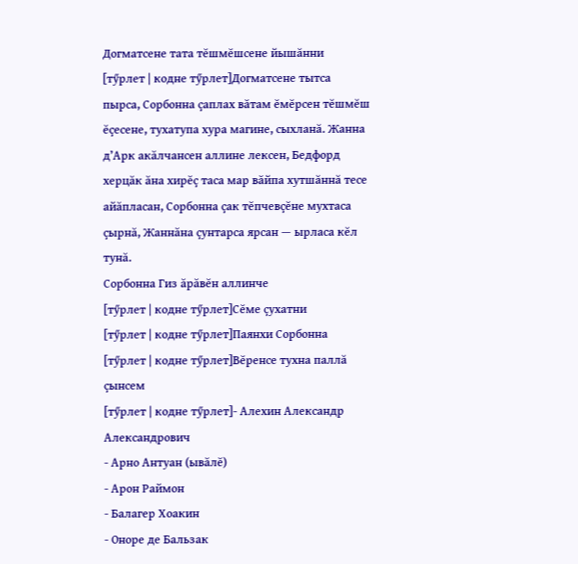Догматсене тата тĕшмĕшсене йышăнни
[тӳрлет | кодне тӳрлет]Догматсене тытса пырса, Сорбонна çаплах вăтам ĕмĕрсен тĕшмĕш ĕçесене, тухатупа хура магине, сыхланă. Жанна д’Арк акăлчансен аллине лексен, Бедфорд херцăк ăна хирĕç таса мар вăйпа хутшăннă тесе айăпласан, Сорбонна çак тĕпчевçĕне мухтаса çырнă, Жаннăна çунтарса ярсан — ырласа кĕл тунă.
Сорбонна Гиз ăрăвĕн аллинче
[тӳрлет | кодне тӳрлет]Сĕме çухатни
[тӳрлет | кодне тӳрлет]Паянхи Сорбонна
[тӳрлет | кодне тӳрлет]Вĕренсе тухна паллă çынсем
[тӳрлет | кодне тӳрлет]- Алехин Александр Александрович
- Арно Антуан (ывăлĕ)
- Арон Раймон
- Балагер Хоакин
- Оноре де Бальзак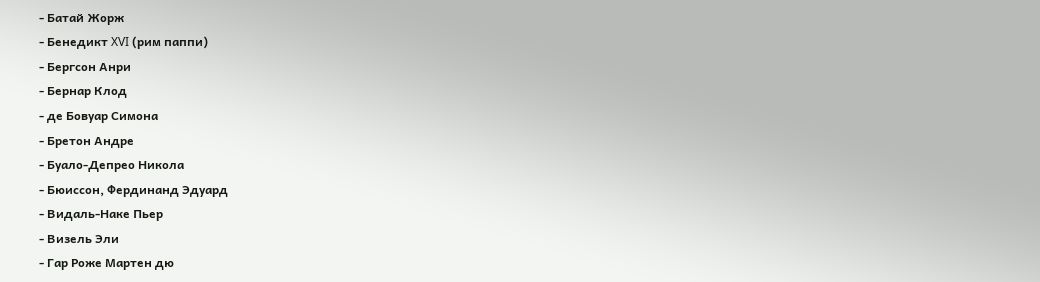- Батай Жорж
- Бенедикт XVI (рим паппи)
- Бергсон Анри
- Бернар Клод
- де Бовуар Симона
- Бретон Андре
- Буало-Депрео Никола
- Бюиссон, Фердинанд Эдуард
- Видаль-Наке Пьер
- Визель Эли
- Гар Роже Мартен дю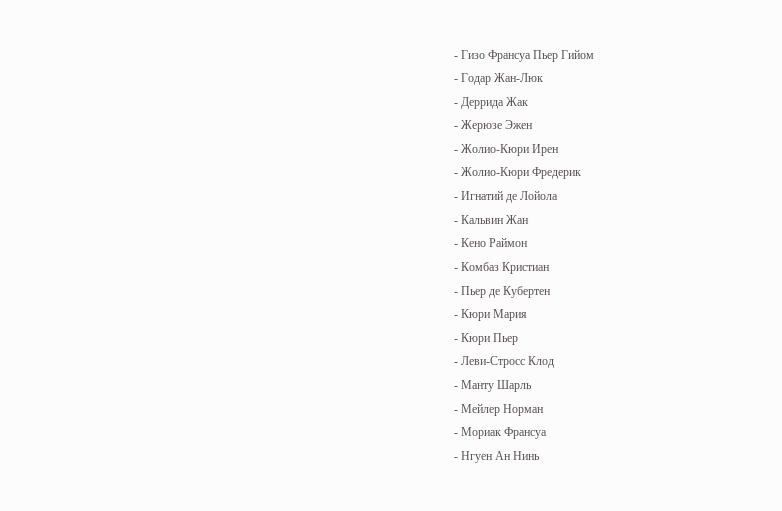- Гизо Франсуа Пьер Гийом
- Годар Жан-Люк
- Деррида Жак
- Жерюзе Эжен
- Жолио-Кюри Ирен
- Жолио-Кюри Фредерик
- Игнатий де Лойола
- Кальвин Жан
- Кено Раймон
- Комбаз Кристиан
- Пьер де Кубертен
- Кюри Мария
- Кюри Пьер
- Леви-Стросс Клод
- Манту Шарль
- Мейлер Норман
- Мориак Франсуа
- Нгуен Ан Нинь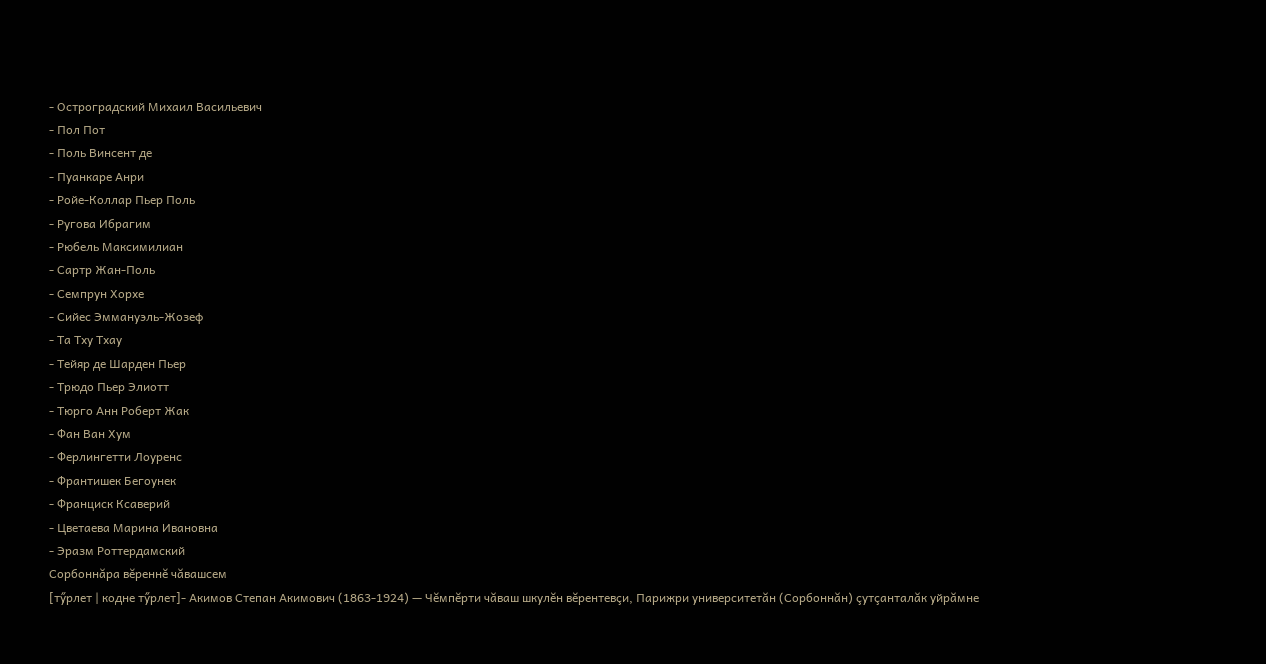- Остроградский Михаил Васильевич
- Пол Пот
- Поль Винсент де
- Пуанкаре Анри
- Ройе-Коллар Пьер Поль
- Ругова Ибрагим
- Рюбель Максимилиан
- Сартр Жан-Поль
- Семпрун Хорхе
- Сийес Эммануэль-Жозеф
- Та Тху Тхау
- Тейяр де Шарден Пьер
- Трюдо Пьер Элиотт
- Тюрго Анн Роберт Жак
- Фан Ван Хум
- Ферлингетти Лоуренс
- Франтишек Бегоунек
- Франциск Ксаверий
- Цветаева Марина Ивановна
- Эразм Роттердамский
Сорбоннăра вĕреннĕ чăвашсем
[тӳрлет | кодне тӳрлет]- Акимов Степан Акимович (1863-1924) — Чĕмпĕрти чăваш шкулĕн вĕрентевçи, Парижри университетăн (Сорбоннăн) çутçанталăк уйрăмне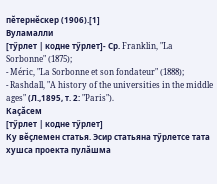пĕтернĕскер (1906).[1]
Вуламалли
[тӳрлет | кодне тӳрлет]- Ср. Franklin, "La Sorbonne" (1875);
- Méric, "La Sorbonne et son fondateur" (1888);
- Rashdall, "A history of the universities in the middle ages" (Л.,1895, т. 2: "Paris").
Каçăсем
[тӳрлет | кодне тӳрлет]
Ку вĕçлемен статья. Эсир статьяна тӳрлетсе тата хушса проекта пулăшма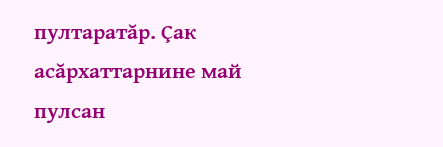пултаратăр. Çак асăрхаттарнине май пулсан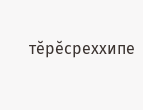тĕрĕсреххипе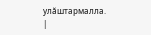улăштармалла. |